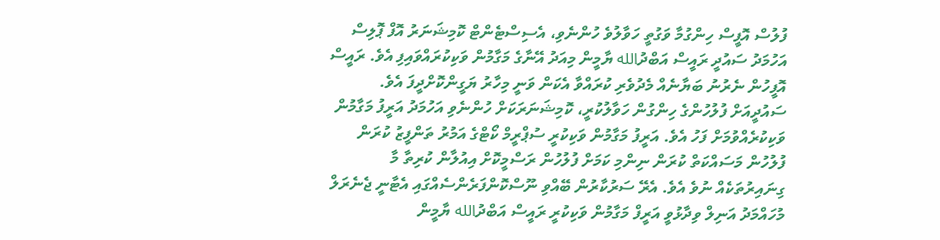ފުލުސް އޮފީސް ހިންގުމާ ވަގުތީ ހަވާލުވެ ހުންނެވި، އެސިސްޓެންޓް ކޮމިޝަނަރު އޮފް ޕޮލިސް އަހުމަދު ސައުދީ ރައީސް އަބްދުالله ޔާމީން މިއަދު އޭނާގެ މަގާމުން ވަކިކުރައްވައިފި އެވެ. ރައީސް އޮފީހުން ނެރުނު ބަޔާނެއް މެދުވެރި ކުރައްވާ އެކަން ވަނީ މިހާރު ޔަގީންކޮށްދީފަ އެވެ.
ސައުދީއަށް ފުލުހުންގެ ހިންގުން ހަވާލުކުރީ، ކޮމިޝަނަރަކަށް ހުންނެވި އަހުމަދު އަރީފު މަގާމުން ވަކިކުރެއްވުމަށް ފަހު އެވެ. އަރީފު މަގާމުން ވަކިކުރީ ސުޕްރީމް ކޯޓްގެ އަމުރު ތަންފީޒު ކުރަން ފުލުހުން މަސައްކަތް ކުރަން ނިންމި ކަމަށް ފުލުހުން ރަސްމީކޮށް އިއުލާން ކުރިތާ މާ ގިނައިރުތަކެއް ނުވެ އެވެ. އެރޭ ސަރުކާރުން ބޭއްވި ނޫސްކޮންފަރެންސެއްގައި އެޓާނީ ޖެނެރަލް މުހައްމަދު އަނިލް ވިދާޅުވީ އަރީފް މަގާމުން ވަކިކުރީ ރައީސް އަބްދުالله ޔާމީން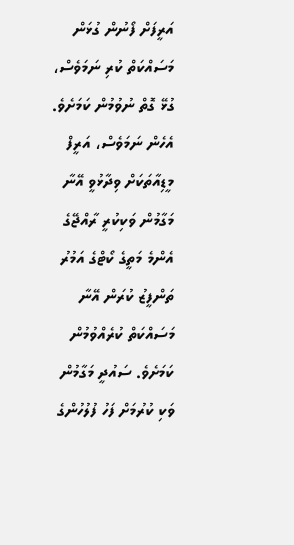އަރީފަށް ފޯނުން ގުޅަން މަސައްކަތް ކުރި ނަމަވެސް، ގުޅޭ ގޮތް ނުވުމުން ކަމަށެވެ.
އެހެން ނަމަވެސް، އަރީފް މީޑިއާތަކަށް ވިދާޅުވީ އޭނާ މަގާމުން ވަކިކުރީ ރާއްޖޭގެ އެންމެ މަތީގެ ކޯޓްގެ އަމުރު ތަންފީޒު ކުރަން އޭނާ މަސައްކަތް ކުރެއްވުމުން ކަމަށެވެ. ސައުދީ މަގާމުން ވަކި ކުރުމަށް ފަހު ފުލުހުންގެ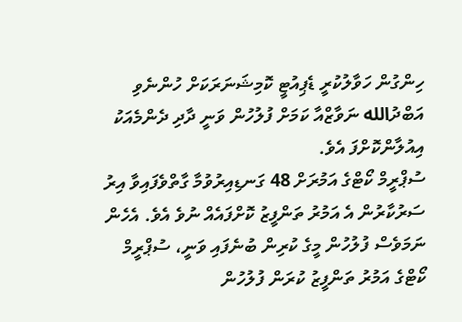ހިންގުން ހަވާލުކުރީ ޑެޕިއުޓީ ކޮމިޝަނަރަކަށް ހުންނެވި އަބްދުالله ނަވާޒްއާ ކަމަށް ފުލުހުން ވަނީ ދާދި ދެންމެއަކު އިއުލާންކޮށްފަ އެވެ.
ސުޕްރީމް ކޯޓްގެ އަމުރަށް 48 ގަނޑިއިރުވުމާ ގާތްވެފައިވާ އިރު ސަރުކާރުން އެ އަމުރު ތަންފީޒު ކޮށްފައެއް ނުވެ އެވެ. އެހެން ނަމަވެސް ފުލުހުން މީގެ ކުރިން ބުނެފައި ވަނީ، ސުޕްރީމް ކޯޓްގެ އަމުރު ތަންފީޒު ކުރަން ފުލުހުން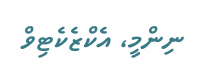ނިންމީ، އެކްޒެކެޓިވް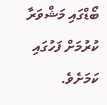ބޯޑްގައި މަޝްވަރާ ކުރުމަށް ފަހުގައި ކަމަށެވެ.